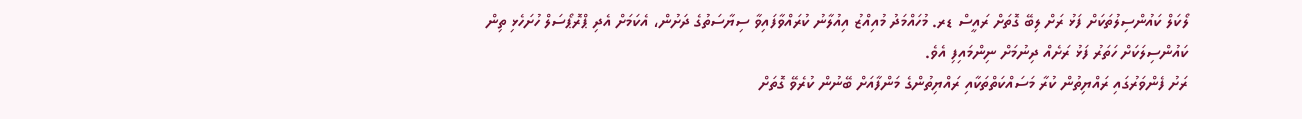ލޯކަލް ކައުންސިލުތަކަށް ފަޅު ރަށް ލިބޭ ގޮތަށް ރައީސް ޑރ. މުހައްމަދު މުއިއްޒު އިއުލާނު ކުރައްވާފައިވާ ސިޔާސަތުގެ ދަށުން، އެކަމަށް އެދި ޕްރޮޕޯސަލް ހުށަހެޅި ތިން ކައުންސިލަކަށް ހަތަރު ފަޅު ރަށެއް ދިނުމަށް ނިންމައިފި އެވެ.
ރަށު ފެންވަރުގައި ރައްޔިތުން ކުރާ މަސައްކަތްތަކާއި ރައްޔިތުންގެ މަންފާއަށް ބޭނުން ކުރެވޭ ގޮތަށް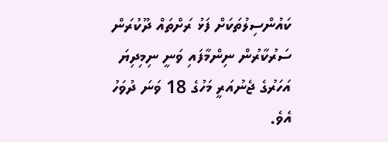ކައުންސިލުތަކަށް ފަޅު ރަށްތައް ދޫކުރަން ސަރުކާރުން ނިންމާފައި ވަނީ ނިމިދިޔަ އަހަރުގެ ޖެނުއަރީ މަހުގެ 18 ވަނަ ދުވަހު އެވެ.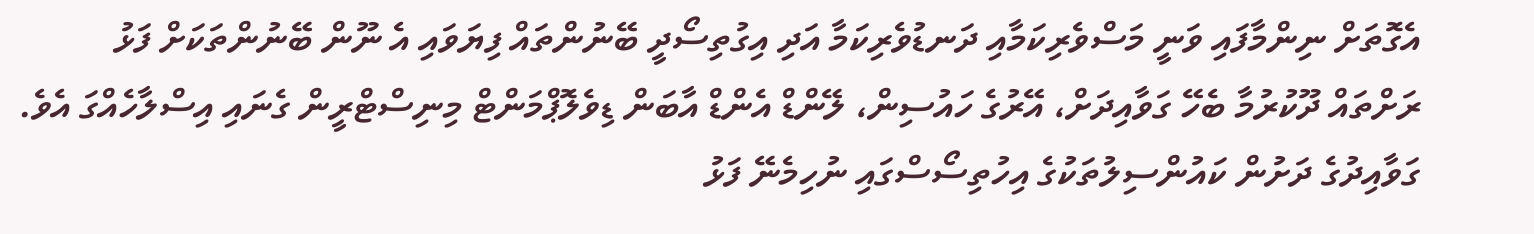އެގޮތަށް ނިންމާފައި ވަނީ މަސްވެރިކަމާއި ދަނޑުވެރިކަމާ އަދި އިގުތިސޯދީ ބޭނުންތައް ފިޔަވައި އެ ނޫން ބޭނުންތަކަށް ފަޅު ރަށްތައް ދޫކުރުމާ ބެހޭ ގަވާއިދަށް، އޭރުގެ ހައުސިން، ލޭންޑް އެންޑް އާބަން ޑިވެލޮޕްމަންޓް މިނިސްޓްރީން ގެނައި އިސްލާހެއްގަ އެވެ. ގަވާއިދުގެ ދަށުން ކައުންސިލުތަކުގެ އިހުތިސޯސްގައި ނުހިމެނޭ ފަޅު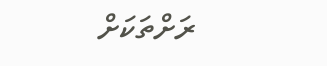ރަށްތަކަށް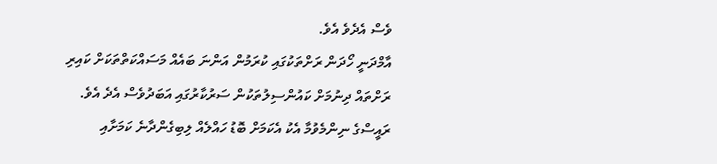ވެސް އެދެވެ އެވެ.
އާމްދަނީ ހޯދަން ރަށްތަކުގައި ކުރަމުން އަންނަ ބައެއް މަސައްކަތްތަކަށް ކައިރި ރަށްތައް ދިނުމަށް ކައުންސިލުތަކުން ސަރުކާރުގައި އަބަދުވެސް އެދެ އެވެ. ރައީސްގެ ނިންމެވުމާ އެކު އެކަމަށް ބޮޑު ހައްލެއް ލިބިގެންދާނެ ކަމަށާއި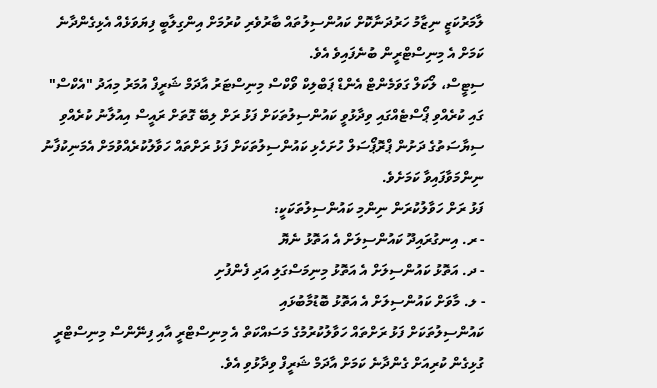ލާމަރުކަޒީ ނިޒާމު ހަރުދަނާކޮށް ކައުންސިލުތައް ބާރުވެރި ކުރުމަށް އިންގިލާބީ ފިޔަވަޅެއް އެޅިގެންދާނެ ކަމަށް އެ މިނިސްޓްރީން ބުނެފައިވެ އެވެ.
ސިޓީސް، ލޯކަލް ގަވަމެންޓް އެންޑް ޕަބްލިކް ވޯކްސް މިނިސްޓަރު އާދަމް ޝަރީފް އުމަރު މިއަދު "އެކްސް" ގައި ކުރެއްވި ޕޯސްޓެއްގައި ވިދާޅުވީ ކައުންސިލުތަކަށް ފަޅު ރަށް ލިބޭ ގޮތަށް ރައީސް އިއުލާނު ކުރެއްވި ސިޔާސަތުގެ ދަށުން ޕްރޮޕޯސަލް ހުށަހެޅި ކައުންސިލުތަކަށް ފަޅު ރަށްތައް ހަވާލުކުރެއްވުމަށް އެމަނިކުފާނު ނިންމަވާފައިވާ ކަމަށެވެ.
ފަޅު ރަށް ހަވާލުކުރަން ނިންމި ކައުންސިލުތަކަކީ:
- ރ. އިނގުރައިދޫ ކައުންސިލަށް އެ އަތޮޅު ނެޔޮ
- ދ. އަތޮޅު ކައުންސިލަށް އެ އަތޮޅު މިނިމަސްގަލި އަދި ފެންފުށި
- ލ. މާވަށް ކައުންސިލަށް އެ އަތޮޅު ބޮޑުމާބުޅައި
ކައުންސިލުތަކަށް ފަޅު ރަށްތައް ހަވާލުކުރުމުގެ މަސައްކަތް އެ މިނިސްޓްރީ އާއި ފިނޭންސް މިނިސްޓްރީ ގުޅިގެން ކުރިއަށް ގެންދާނެ ކަމަށް އާދަމް ޝަރީފް ވިދާޅުވި އެވެ.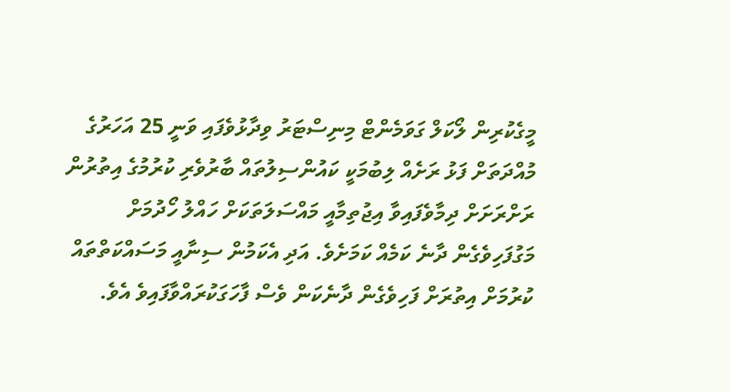މީގެކުރިން ލޯކަލް ގަވަމެންޓް މިނިސްޓަރު ވިދާޅުވެފައި ވަނީ 25 އަހަރުގެ މުއްދަތަށް ފަޅު ރަށެއް ލިބުމަކީ ކައުންސިލުތައް ބާރުވެރި ކުރުމުގެ އިތުރުން ރަށްރަށަށް ދިމާވެފައިވާ އިޖުތިމާއީ މައްސަލަތަކަށް ހައްލު ހޯދުމަށް މަގުފަހިވެގެން ދާނެ ކަމެއް ކަމަށެވެ. އަދި އެކަމުން ސިނާއީ މަސައްކަތްތައް ކުރުމަށް އިތުރަށް ފަހިވެގެން ދާނެކަން ވެސް ފާހަގަކުރައްވާފައިވެ އެވެ.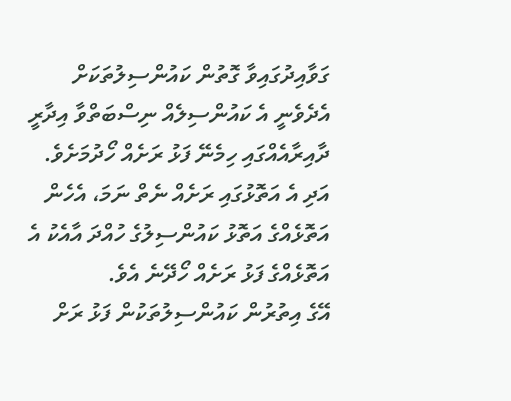ގަވާއިދުގައިވާ ގޮތުން ކައުންސިލުތަކަށް އެދެވެނީ އެ ކައުންސިލެއް ނިސްބަތްވާ އިދާރީ ދާއިރާއެއްގައި ހިމެނޭ ފަޅު ރަށެއް ހޯދުމަށެވެ. އަދި އެ އަތޮޅުގައި ރަށެއް ނެތް ނަމަ، އެހެން އަތޮޅެއްގެ އަތޮޅު ކައުންސިލުގެ ހުއްދަ އާއެކު އެ އަތޮޅެއްގެ ފަޅު ރަށެއް ހޯދޭނެ އެވެ.
އޭގެ އިތުރުން ކައުންސިލުތަކުން ފަޅު ރަށް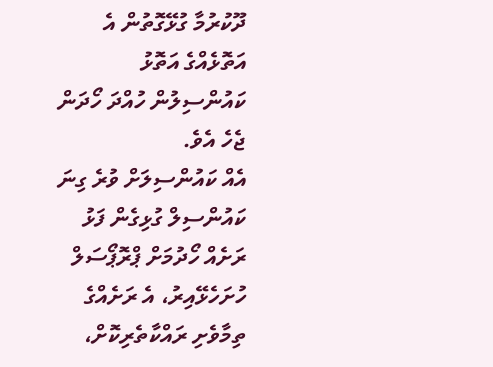ދޫކުރުމާ ގުޅޭގޮތުން އެ އަތޮޅެއްގެ އަތޮޅު ކައުންސިލުން ހުއްދަ ހޯދަން ޖެހެ އެވެ.
އެއް ކައުންސިލަށް ވުރެ ގިނަ ކައުންސިލް ގުޅިގެން ފަޅު ރަށެއް ހޯދުމަށް ޕްރޮޕޯސަލް ހުށަހެޅޭއިރު، އެ ރަށެއްގެ ތިމާވެށި ރައްކާތެރިކޮށް،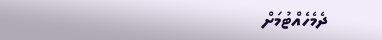ދެމެހެއްޓުމަށް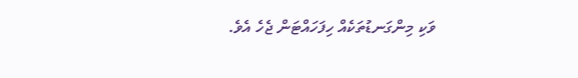ވަކި މިންގަނޑުތަކެއް ހިފަހައްޓަން ޖެހެ އެވެ.